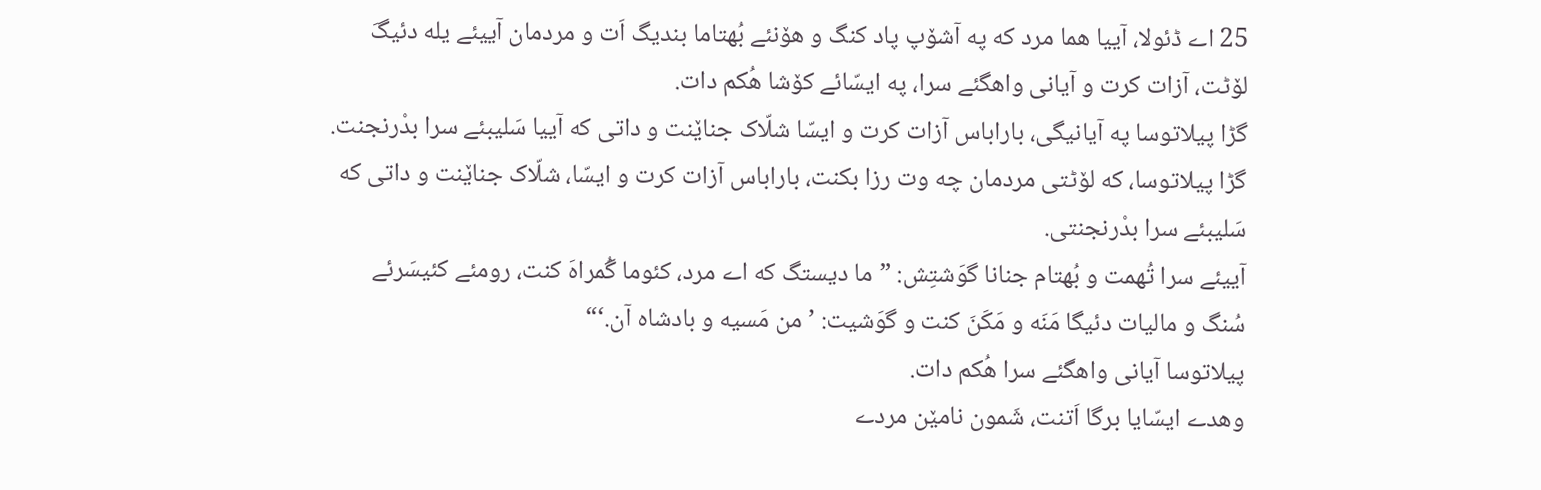25 اے ڈئولا، آییا هما مرد که په آشۆپ پاد کنگ و هۆنئے بُهتاما بندیگ اَت و مردمان آییئے یله دئیگَ لۆٹت، آزات کرت و آیانی واهگئے سرا، په ایسّائے کۆشا هُکم دات.
گڑا پیلاتوسا په آیانیگی، باراباس آزات کرت و ایسّا شلّاک جناێنت و داتی که آییا سَلیبئے سرا بدْرنجنت.
گڑا پیلاتوسا، که لۆٹتی مردمان چه وت رزا بکنت، باراباس آزات کرت و ایسّا، شلّاک جناێنت و داتی که سَلیبئے سرا بدْرنجنتی.
آییئے سرا تُهمت و بُهتام جنانا گوَشتِش: ”ما دیستگ که اے مرد، کئوما گُمراهَ کنت، رومئے کئیسَرئے سُنگ و مالیات دئیگا مَنَه و مَکَنَ کنت و گوَشیت: ’من مَسیه و بادشاه آن.‘“
پیلاتوسا آیانی واهگئے سرا هُکم دات.
وهدے ایسّایا برگا اَتنت، شَمون نامێن مردے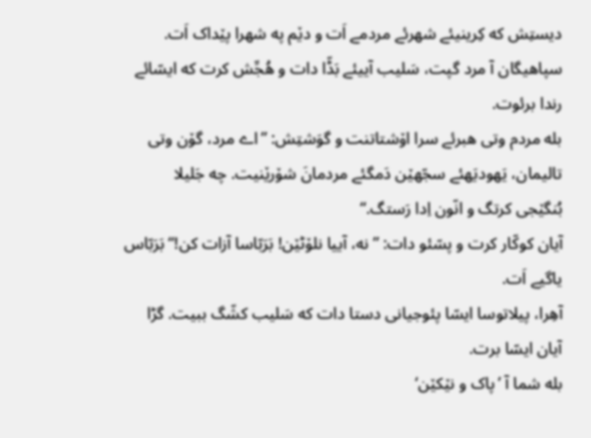دیستِش که کِرینیئے شهرئے مردمے اَت و دێم په شهرا پێداک اَت. سپاهیگان آ مرد گپت، سَلیب آییئے بَڈّا دات و هُجِّش کرت که ایسّائے رندا برئوت.
بله مردم وتی هبرئے سرا اۆشتاتنت و گوَشتِش: ”اے مرد، گۆن وتی تالیمان، یَهودیَهئے سجّهێن دَمگئے مردمانَ شۆرێنیت. چه جَلیلا بُنگێجی کرتگ و انّون اِدا رَستگ.“
آیان کوکّار کرت و پسّئو دات: ”نه، آییا نلۆٹێن! بَرَبّاسا آزات کن!“ بَرَبّاس یاگیے اَت.
آهِرا، پیلاتوسا ایسّا پئوجیانی دستا دات که سَلیب کشّگ ببیت. گڑا آیان ایسّا برت.
بله شما آ ’پاک و نێکێن‘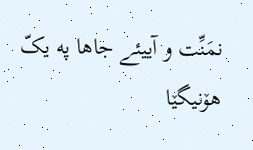نمَنِّت و آییئے جاها په یکّ هۆنیگێا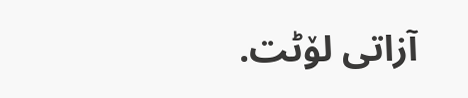آزاتی لۆٹت.